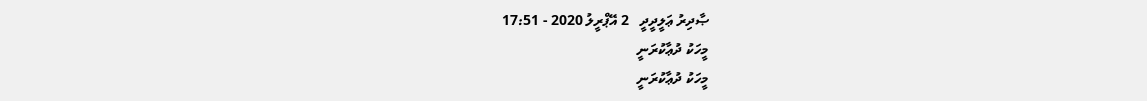ޞާދިރު ޢަލީދީދީ   2 އޭޕްރީލު 2020 - 17:51
މީހަކު ދުޢާކުރަނީ
މީހަކު ދުޢާކުރަނީ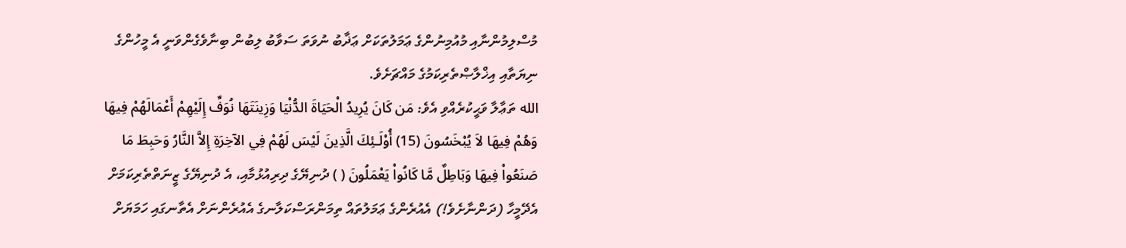މުސްލިމުންނާއި މުއުމިނުންގެ ޢަމަލުތަކަށް ޢަޛާބު ނުވަތަ ސަވާބު ލިބުން ބިނާވެގެންވަނީ އެ މީހުންގެ ނިޔަތާއި އިޚްލާޞްތެރިކަމުގެ މައްޗަށެވެ.
الله ތަޢާލާ ވަޙީކުރެއްވި އެވެ: مَن كَانَ يُرِيدُ الْحَيَاةَ الدُّنْيَا وَزِينَتَهَا نُوَفِّ إِلَيْهِمْ أَعْمَالَهُمْ فِيهَا وَهُمْ فِيهَا لاَ يُبْخَسُونَ (15) أُوْلَـئِكَ الَّذِينَ لَيْسَ لَهُمْ فِي الآخِرَةِ إِلاَّ النَّارُ وَحَبِطَ مَا صَنَعُواْ فِيهَا وَبَاطِلٌ مَّا كَانُواْ يَعْمَلُونَ ( ) ދުނިޔޭގެ ދިރިއުޅުމާއި، އެ ދުނިޔޭގެ ޒީނަތްތެރިކަމަށް އެދޭމީހާ (ދަންނާށެވެ!) އެއުރެންގެ ޢަމަލުތައް ތިމަންރަސްކަލާނގެ އެއުރެންނަށް އެތާނގައި ހަމަޔަށް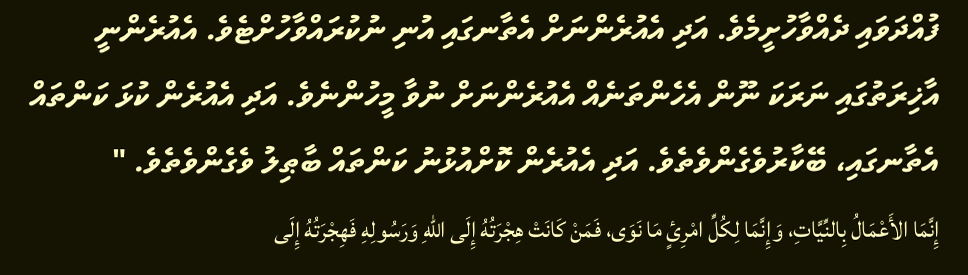ފުއްދަވައި ދެއްވާހުށީމެވެ. އަދި އެއުރެންނަށް އެތާނގައި އުނި ނުކުރައްވާހުށްޓެވެ. އެއުރެންނީ އާޚިރަތުގައި ނަރަކަ ނޫން އެހެންތަނެއް އެއުރެންނަށް ނުވާ މީހުންނެވެ. އަދި އެއުރެން ކުޅަ ކަންތައް އެތާނގައި، ބޭކާރުވެގެންވެތެވެ. އަދި އެއުރެން ކޮށްއުޅުނު ކަންތައް ބާޠިލު ވެގެންވެތެވެ. "
إِنَّمَا الأَعْمَالُ بِالنِّيَّاتِ، وَإِنَّمَا لِكُلِّ امْرِئٍ مَا نَوَى، فَمَنْ كَانَتْ هِجْرَتُهُ إِلَى اللهِ وَرَسُولِهِ فَهِجْرَتُهُ إِلَى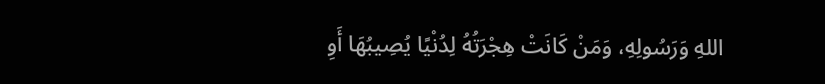اللهِ وَرَسُولِهِ، وَمَنْ كَانَتْ هِجْرَتُهُ لِدُنْيًا يُصِيبُهَا أَوِ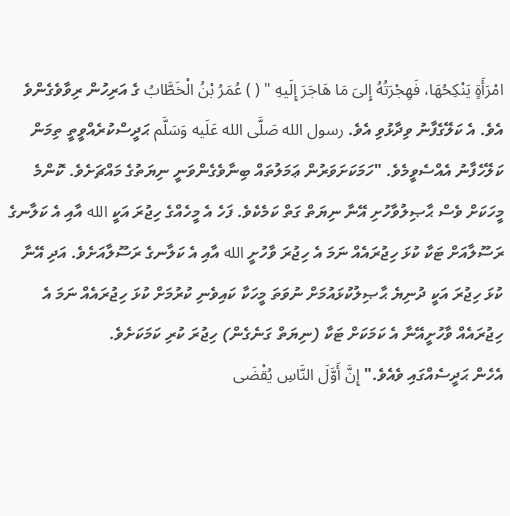امْرَأَةٍ يَنْكِحُهَا، فَهِجْرَتُهُ إِلىَ مَا هَاجَرَ إِلَيهِ " ( ) عُمَرُ بْنُ الْخَطَّابُ ގެ އަރިހުން ރިވާވެގެންވެ އެވެ. އެ ކަލޭގެފާނު ވިދާޅުވި އެވެ. رسول الله صَلَّى الله عَلَيه وَسَلَّم ޙަދީސްކުރެއްވީތީ ތިމަން ކަލޭހެފާނު އެއްސެވީމެވެ. "ހަމަކަށަވަރުން ޢަމަލުތައް ބިނާވެގެންވަނީ ނިޔަތުގެ މައްޗަށެވެ. ކޮންމެ މީހަކަށް ވެސް ޙާޞިލުވާހުށި އޭނާ ނިޔަތް ގަތް ކަމެކެވެ. ފަހެ އެ މީހެއްގެ ހިޖުރަ އަކީ الله އާއި އެ ކަލާނގެ ރަސޫލާއަށް ޓަކާ ކުޅަ ހިޖުރައެއް ނަމަ އެ ހިޖުރަ ވާހުށީ الله އާއި އެ ކަލާނގެ ރަސޫލާއަށެވެ. އަދި އޭނާ ކުޅަ ހިޖުރަ އަކީ ދުނިޔެ ޙާޞިލުކުޅައުމަށް ނުވަތަ މީހަކާ ކައިވެނި ކުރުމަށް ކުޅަ ހިޖުރައެއް ނަމަ އެ ހިޖުރައެއް ވާހުށީއޭނާ އެ ކަމަކަށް ޓަކާ (ނިޔަތް ގަނެގެން) ހިޖުރަ ކުރި ކަމަކަށެވެ.
އެހެން ޙަދީސެއްގައި ވެއެވެ." إِنَّ أَوَّلَ النَّاسِ يُقْضَى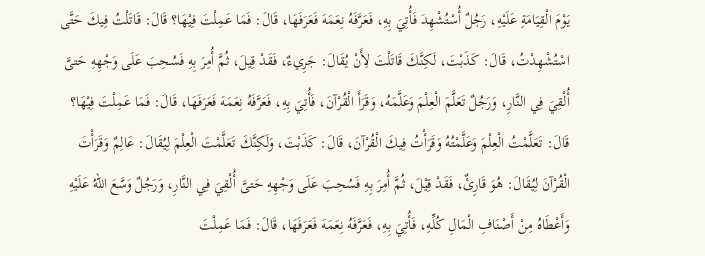يَوْمَ الْقِيَامَةِ عَلَيْهِ، رَجُلٌ أُسْتُشْهِدَ فَأُتِيَ بِهِ، فَعَرَّفَهُ نِعَمَهَ فَعَرَفَهَا، قَالَ: فَمَا عَمِلْتَ فِيْهَا؟ قَالَ: قَاتَلْتُ فِيكَ حَتَّى اسْتُشْهِدْتُ، قَالَ: كَذَبْتَ، لَكِنَّكَ قَاتَلْتَ لِأَنْ يُقَالَ: جَرِيءٌ، فَقَدْ قِيلَ، ثُمَّ أُمِرَ بِهِ فَسُحِبَ عَلَى وَجْهِهِ حَتىَّ أُلْقِيَ فِي النَّارِ، وَرَجُلٌ تَعَلَّمَ الْعِلْمَ وَعَلَّمَهُ، وَقَرَأَ الْقُرْآنَ، فَأُتِيَ بِهِ، فَعَرَّفَهُ نِعَمَهَ فَعَرَفَهَا، قَالَ: فَمَا عَمِلْتَ فِيْهَا؟ قَالَ: تَعَلَّمْتُ الْعِلْمَ وَعَلَّمْتُهُ وَقَرَأْتُ فِيكَ الْقُرْآنَ، قَالَ: كَذَبْتَ، وَلَكِنَّكَ تَعَلَّمْتَ الْعِلْمَ لِيُقَالَ: عَالِمٌ وَقَرَأْتَ الْقُرْآنَ لِيُقَالَ: هُوَ قَارِئٌ، فَقَدْ قِيْلَ، ثُمَّ أُمِرَ بِهِ فَسُحِبَ عَلَى وَجْهِهِ حَتىَّ أُلْقِيَ فِي النَّارِ، وَرَجُلٌ وَسَّعَ اللهُ عَلَيْهِ وَأَعْطَاهُ مِنْ أَصْنَافِ الْمَالِ كُلِّهِ، فَأُتِيَ بِهِ، فَعَرَّفَهُ نِعَمَهَ فَعَرَفَهَا، قَالَ: فَمَا عَمِلْتَ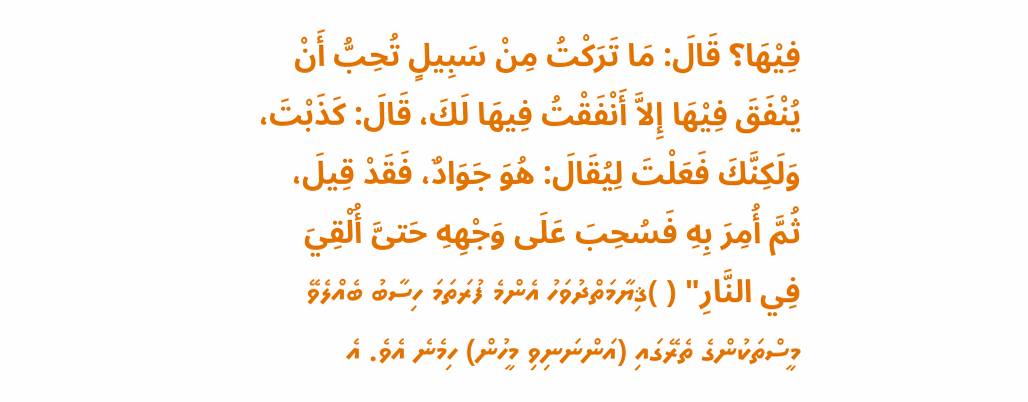فِيْهَا؟ قَالَ: مَا تَرَكْتُ مِنْ سَبِيلٍ تُحِبُّ أَنْ يُنْفَقَ فِيْهَا إِلاَّ أَنْفَقْتُ فِيهَا لَكَ، قَالَ: كَذَبْتَ، وَلَكِنَّكَ فَعَلْتَ لِيُقَالَ: هُوَ جَوَادٌ، فَقَدْ قِيلَ، ثُمَّ أُمِرَ بِهِ فَسُحِبَ عَلَى وَجْهِهِ حَتىَّ أُلْقِيَ فِي النَّارِ" ( )ޤިޔާމަތްދުވަހު އެންމެ ފުރަތަމަ ހިސާބު ބެއްލެވޭ މީސްތަކުންގެ ތެރޭގައި (އަންނަނިވި މީހުން) ހިމެނެ އެވެ. އެ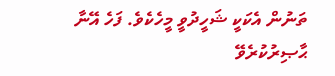ތަނުން އެކަކީ ޝަހީދުވީ މީހެކެވެ. ފަހެ އޭނާ ޙާޞިރުކުރެވޭ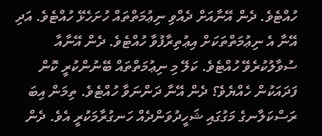ހުއްޓެވެ. ދެން އޭނާއަށް ދެއްވި ނިޢުމަތްތައް ހުށަހެޅޭ ހުއްޓެވެ. އަދި އޭނާ އެ ނިޢުމަތްތަކަށް އިޢުތިރާފުވާ ހުއްޓެވެ. ދެން އޭނާއާ ސުވާލުކުރެވޭ ހުއްޓެވެ. ކަލޭ މި ނިޢުމަތްތައް ބޭނުންކުރީ ކޮން ފަދައަކުން ހެއްޔެވެ؟ ދެން އޭނާ ދަންނަވާ ހުއްޓެވެ. ތިމަން އިބަ ރަސްކަލާނގެ މަގުގައި ޝަހީދުވަންދެއް ހަނގުރާމަކުރީ އެވެ. ދެން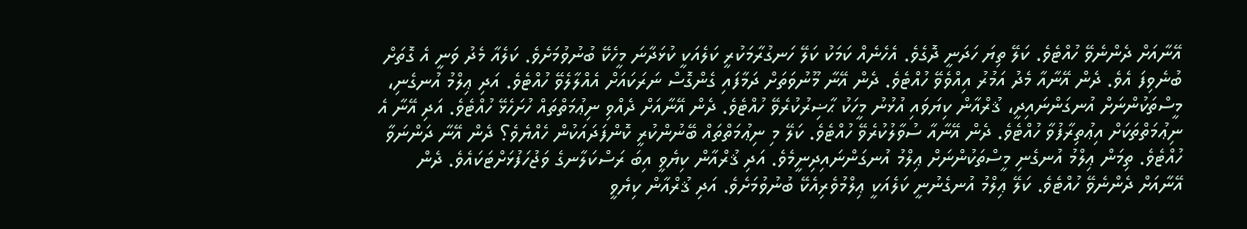އޭނާއަށް ދެންނެވޭ ހުއްޓެވެ. ކަލޭ ތިޔަ ހަދަނީ ދޮގެވެ. އެހެނެއް ކަމަކު ކަލޭ ހަނގުރާމަކުރީ ކަލެއަކީ ކުޅަދާނަ މީހެކޭ ބުނުވުމަށެވެ. ކަލެއާ މެދު ވަނީ އެ ގޮތަށް ބުނެވިފަ އެވެ. ދެން އޭނާއާ މެދު އަމުރު އިއްވެވޭ ހުއްޓެވެ. ދެން އޭނާ މޫނުވަތަށް ދަމާފައި ގެންގޮސް ނަރަކައަށް އެއްލާލެވޭ ހުއްޓެވެ. އަދި ޢިލްމު އުނގެނި، މީސްތަކުންނަށް އުނގަންނައިދީ، ޤުރްއާން ކިޔަވައި އުޅުނު މީހަކު ޙާޟިރުކުރެވޭ ހުއްޓެވެ. ދެން އޭނާއަށް ދެއްވި ނިޢުމަތްތައް ހުށަހެޅޭ ހުއްޓެވެ. އަދި އޭނާ އެ ނިޢުމަތްތަކަށް އިޢުތިރާފުވާ ހުއްޓެވެ. ދެން އޭނާއާ ސުވާލުކުރެވޭ ހުއްޓެވެ. ކަލޭ މި ނިޢުމަތްތައް ބޭނުންކުރީ ކޮންފަދައަކުން ހެއްޔެވެ؟ ދެން އޭނާ ދަންނަވާ ހުއްޓެވެ. ތިމަން ޢިލްމު އުނގެނި މީސްތަކުންނަށް ޢިލްމު އުނގަންނައިދިނީމެވެ. އަދި ޤުރްއާން ކިޔެވީ އިބަ ރަސްކަލާނގެ ވަޖުހަފުޅަށްޓަކައެވެ. ދެން އޭނާއަށް ދެންނެވޭ ހުއްޓެވެ. ކަލޭ ޢިލްމު އުނގެނުނީ ކަލެއަކީ ޢިލްމުވެރިއެކޭ ބުނުވުމަށެވެ. އަދި ޤުރްއާން ކިޔެވީ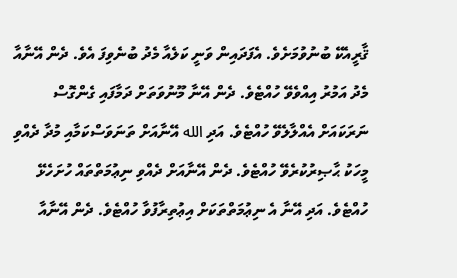ޤާރީއެކޭ ބުނުވުމަށެވެ. އެފަދައިން ވަނީ ކަލެއާ މެދު ބުނެވިފަ އެވެ. ދެން އޭނާއާ މެދު އަމުރު އިއްވެވޭ ހުއްޓެވެ. ދެން އޭނާ މޫނުވަތަށް ދަމާފައި ގެންގޮސް ނަރަކައަށް އެއްލާލެވޭ ހުއްޓެވެ. އަދި الله އޭނާއަށް ތަނަވަސްކަމާއި މުދާ ދެއްވި މީހަކު ޙާޞިރުކުރެވޭ ހުއްޓެވެ. ދެން އޭނާއަށް ދެއްވި ނިޢުމަތްތައް ހުށަހެޅޭ ހުއްޓެވެ. އަދި އޭނާ އެ ނިޢުމަތްތަކަށް އިޢުތިރާފުވާ ހުއްޓެވެ. ދެން އޭނާއާ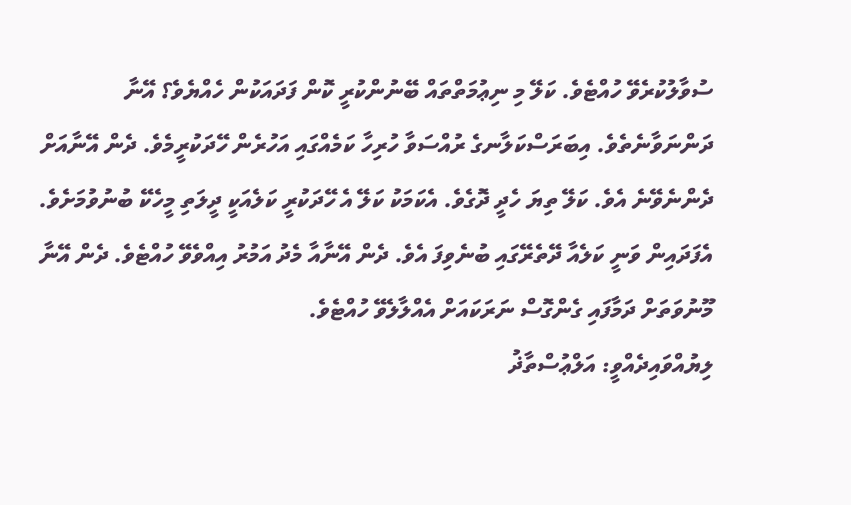ސުވާލުކުރެވޭ ހުއްޓެވެ. ކަލޭ މި ނިޢުމަތްތައް ބޭނުންކުރީ ކޮން ފަދައަކުން ހެއްޔެވެ؟ އޭނާ ދަންނަވާނެތެވެ. އިބަރަސްކަލާނގެ ރުއްސަވާ ހުރިހާ ކަމެއްގައި އަހުރެން ހޭދަކުރީމެވެ. ދެން އޭނާއަށް ދެންނެވޭނެ އެވެ. ކަލޭ ތިޔަ ހެދީ ދޮގެވެ. އެކަމަކު ކަލޭ އެ ހޭދަކުރީ ކަލެއަކީ ދީލަތި މީހެކޭ ބުނުވުމަށެވެ. އެފަދައިން ވަނީ ކަލެއާ ދޭތެރޭގައި ބުނެވިފަ އެވެ. ދެން އޭނާއާ މެދު އަމުރު އިއްވެވޭ ހުއްޓެވެ. ދެން އޭނާ މޫނުވަތަށް ދަމާފައި ގެންގޮސް ނަރަކައަށް އެއްލާލެވޭ ހުއްޓެވެ.
ލިޔުއްވައިދެއްވީ: އަލްޢުސްތާޛު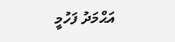އަޙްމަދު ފަހުމީ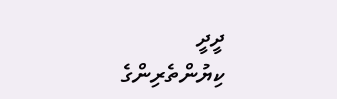ދީދީ
ކިޔުންތެރިންގެ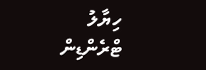ހިޔާލު
ޓްރެންޑިން